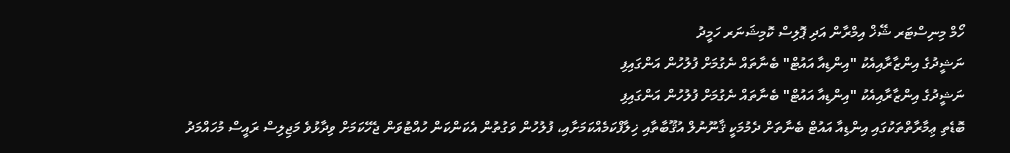ހޯމް މިނިސްޓަރ ޝޭޚް އިމްރާން އަދި ޕޮލިސް ކޮމިޝަނަރ ހަމީދު
ނަޝީދުގެ އިންޒާރާއިއެކު "އިންޑިއާ އައުޓް" ބެނާތައް ނެގުމަށް ފުލުހުން އަންގައިފި
ނަޝީދުގެ އިންޒާރާއިއެކު "އިންޑިއާ އައުޓް" ބެނާތައް ނެގުމަށް ފުލުހުން އަންގައިފި
ބޮޑެތި ޢިމާރާތްތަކުގައި އިންޑިއާ އައުޓް ބެނާތަށް ދެމުމަކީ ޤާނޫނުލް އުޤޫބާތާއި ޚިލާފްކަމެއްކަމަށާއި، ފުލުހުން ވަގުތުން އެކަންކަން ހުއްޓުވަން ޖެހޭކަމަށް ވިދާޅުވެ މަޖިލިސް ރައީސް މުހައްމަދު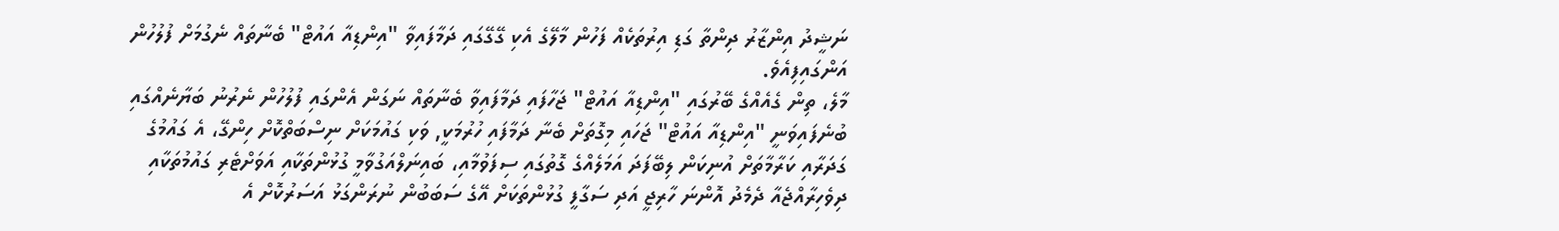ނަޝީދު އިންޒާރު ދިންތާ ގަޑި އިރުތަކެއް ފަހުން މާލޭގެ އެކި ގޭގޭގައި ދަމާފައިވާ "އިންޑިއާ އައުޓް" ބެނާތައް ނެގުމަށް ފުލުހުން އަންގައިފިއެވެ.
މާލެ، ތިން ގެއެއްގެ ބޭރުގައި "އިންޑިއާ އައުޓް" ޖަހާފައި ދަމާފައިވާ ބެނާތައް ނަގަން އެންގައި ފުލުހުން ނެރުނު ބަޔާނެއްގައި ބުނެފައިވަނީ "އިންޑިއާ އައުޓް" ޖަހައި މިގޮތަށް ބެނާ ދަމާފައި ހުރުމަކީ, ވަކި ގައުމަކަށް ނިސްބަތްކޮށް ހިންގޭ، އެ ގައުމުގެ ގަދަރާއި ކަރާމާތަށް އުނިކަން ލިބޭފަދަ އަމަލެއްގެ ގޮތުގައި ސިފަވުމާއި، ބައިނަލްއަގުވާމީ ގުޅުންތަކާއި އަވަށްޓެރި ގައުމުތަކާއި ދިވެހިރާއްޖެއާ ދެމެދު އޮންނަ ހާރިޖީ އަދި ސަގާފީ ގުޅުންތަކަށް އޭގެ ސަބަބުން ނުރަންގަޅު އަސަރުކޮށް އެ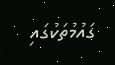ގައުމުތަކުގައި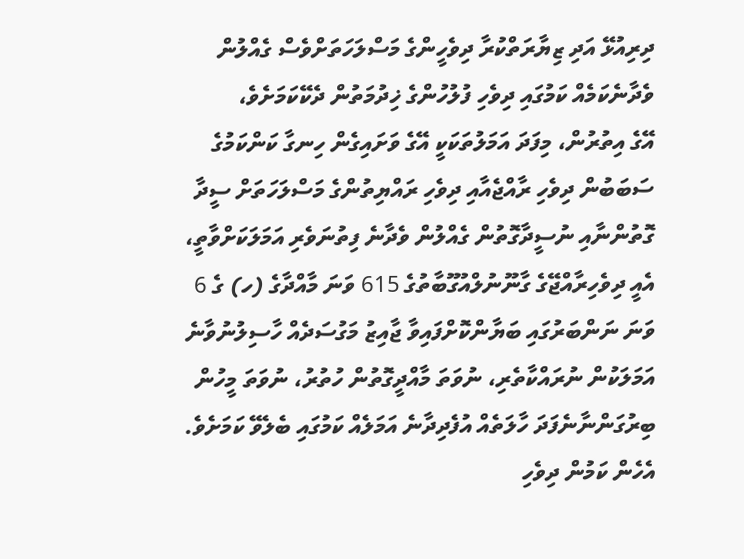ދިރިއުޅޭ އަދި ޒިޔާރަތްކުރާ ދިވެހީންގެ މަސްލަހަތަށްވެސް ގެއްލުން ވެދާނެކަމެއް ކަމުގައި ދިވެހި ފުލުހުންގެ ޚިދުމަތުން ދެކޭކަމަށެވެ،
އޭގެ އިތުރުން، މިފަދަ އަމަލުތަކަކީ އޭގެ ވަށައިގެން ހިނގާ ކަންކަމުގެ ސަބަބުން ދިވެހި ރާއްޖެއާއި ދިވެހި ރައްޔިތުންގެ މަސްލަހަތަށް ސީދާ ގޮތުންނާއި ނުސީދާގޮތުން ގެއްލުން ވެދާނެ ފިތުނަވެރި އަމަލަކަށްވާތީ، އެއީ ދިވެހިރާއްޖޭގެ ގާނޫނުލްއުގޫބާތުގެ 615 ވަނަ މާއްދާގެ (ހ) ގެ 6 ވަނަ ނަންބަރުގައި ބަޔާންކޮށްފައިވާ ޖާއިޒު މަގުސަދެއް ހާސިލުނުވާނެ އަމަލަކުން ނުރައްކާތެރި، ނުވަތަ މާއްދީގޮތުން ހުތުރު، ނުވަތަ މީހުން ބިރުގަންނާނެފަދަ ހާލަތެއް އުފެދިދާނެ އަމަލެއް ކަމުގައި ބެލެވޭ ކަމަށެވެ.
އެހެން ކަމުން ދިވެހި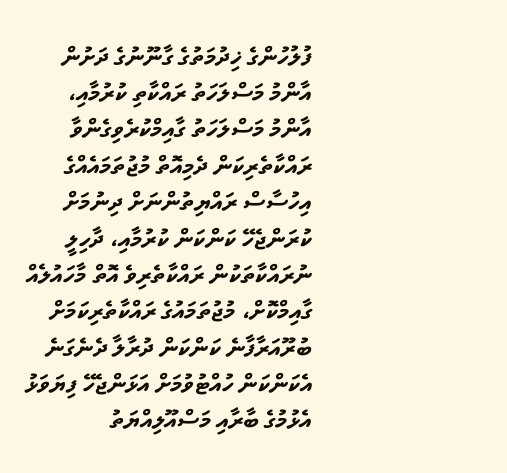ފުލުހުންގެ ޚިދުމަތުގެ ގާނޫނުގެ ދަށުން އާންމު މަސްލަހަތު ރައްކާތި ކުރުމާއި، އާންމު މަސްލަހަތު ގާއިމްކުރެވިގެންވާ ރައްކާތެރިކަން ދެމިއޮތް މުޖުތަމައެއްގެ އިހުސާސް ރައްޔިތުންނަށް ދިނުމަށް ކުރަންޖެހޭ ކަންކަން ކުރުމާއި، ދާހިލީ ނުރައްކާތަކުން ރައްކާތެރިވެ އޮތް މާހައުލެއް ގާއިމްކޮށް، މުޖުތަމައުގެ ރައްކާތެރިކަމަށް ބުރޫއަރާފާނެ ކަންކަން ދުރާލާ ދެނެގަނެ އެކަންކަން ހުއްޓުވުމަށް އަޅަންޖެހޭ ފިޔަވަޅު އެޅުމުގެ ބާރާއި މަސްއޫލިއްޔަތު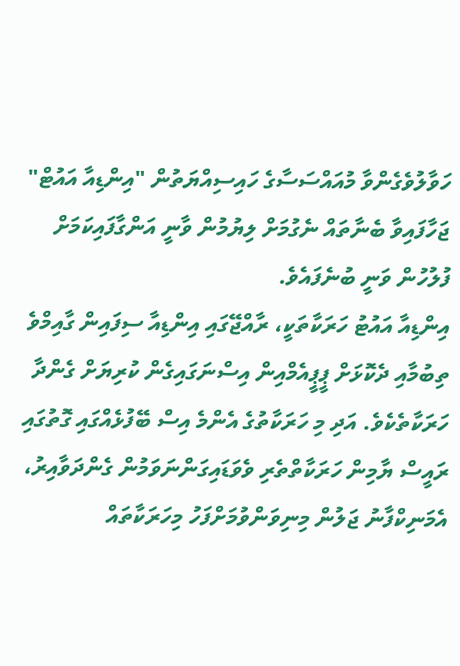ހަވާލުވެގެންވާ މުއައްސަސާގެ ހައިސިއްޔަތުން "އިންޑިއާ އައުޓް" ޖަހާފައިވާ ބެނާތައް ނެގުމަށް ލިޔުމުން ވާނީ އަންގާފައިކަމަށް ފުލުހުން ވަނީ ބުނެފައެވެ.
އިންޑިއާ އައުޓު ހަރަކާތަކީ، ރާއްޖޭގައި އިންޑިއާ ސިފައިން ގާއިމްވެ ތިބުމާއި ދެކޮޅަށް ޕީޕީއެމްއިން އިސްނަގައިގެން ކުރިޔަށް ގެންދާ ހަރަކާތެކެވެ. އަދި މި ހަރަކާތުގެ އެންމެ އިސް ބޭފުޅެއްގައި ގޮތުގައި ރައީސް ޔާމިން ހަރަކާތްތެރި ވެވަޑައިގަންނަވަމުން ގެންދަވާއިރު، އެމަނިކްފާނު ޖަލުން މިނިވަންވުމަށްފަހު މިހަރަކާތައް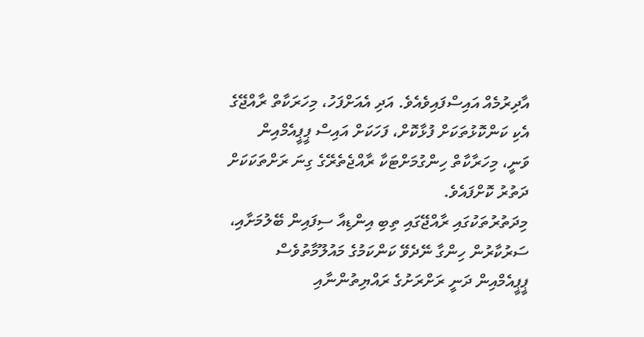އާދިރުމެއް އައިސްފައިވެއެވެ. އަދި އެއަށްފަހު، މިހަރަކާތް ރާއްޖޭގެ އެކި ކަންކޮޅުތަކަށް ފުޅާކޮށް، ފަހަކަށް އައިސް ޕީޕީއެމްއިން ވަނީ، މިހަރާކާތް ހިންގުމަށްޓަކާ ރާއްޖެތެރޭގެ ގިނަ ރަށްތަކަކަށް ދަތުރު ކޮށްފައެވެ.
މިދަތުރުތަކުގައި ރާއްޖޭގައި ތިބި އިންޑިއާ ސިފައިން ބޭލުމަށާއި، ސަރުކާރުން ހިންގާ ނޭދެވޭ ކަންކަމުގެ މައުލޫމާތުވެސް ޕީޕީއެމްއިން ދަނީ ރަށްރަށުގެ ރައްޔިތުންނާއި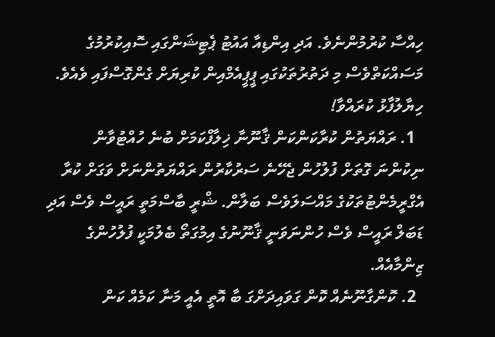ހިއްސާ ކުރުމުންނެވެ. އަދި އިންޑިއާ އައުޓު ޕެޓިޝަންގައި ސޮއިކުރުމުގެ މަސައްކަތްވެސް މި ދަތުރުތަކުގައި ޕީޕީއެމްއިން ކުރިޔަށް ގެންގޮސްފައި ވެއެވެ.
ހިޔާލުފާޅު ކުރައްވާ!
  1. ރައްޔަތުން ކުރާކަންކަން ޤާނޫނާ ޚިލާފްކަމަށް ބުނެ ހުއްޓުވާން ނިކުންނަ ގޮތަށް ފުލުހުން ޖެހޭނެ ސަރުކާރުން ރައްޔަތުންނަށް ވަގަށް ކުރާ އެގްރީމެންޓުތަކުގެ މައްސަލަވެސް ބަލާން. ޝްރީ ބާސްމަތީ ރައީސް ވެސް އަދި ޑަބަލް ރައީސް ވެސް ހުންނަވަނީ ޤާނޫނުގެ އިމުގަތޯ ބެލުމަކީ ފުލުހުންގެ ޒިންމާއެއް.
  2. ކޮންގާނޫނެއް ކޮން ގަވައިދަށްގަ ބާ އޮތީ އެއީ މަނާ ކަމެއް ކަން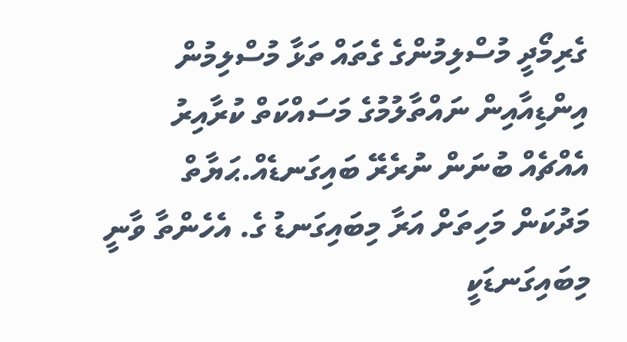ގެރިމޯދީ މުސްލިމުންގެ ގެތައް ތަޅާ މުސްލިމުން އިންޑިއާއިން ނައްތާލުމުގެ މަސައްކަތް ކުރާއިރު އެއްޗެއް ބުނަން ނުރެރޭ ބައިގަނޑެއް.ޙަޔާތް މަދުކަން މަހިތަށް އަރާ މިބައިގަނޑު ގެ. އެހެންތާ ވާނީ މިބައިގަނޑަކީ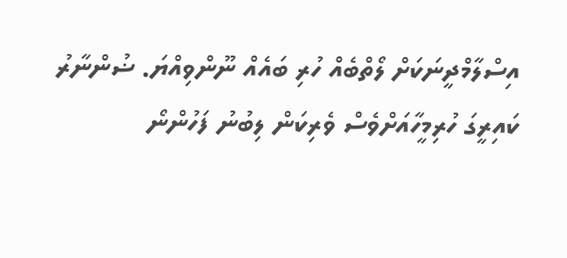އިސްލާމްދީނަކަށް ލޯތްބެއް ހުރި ބައެއް ނޫންވިއްޔަ. ޟުންނާރު ކައިރީގަ ހުރިމީހާއަށްވެސް ވެރިކަން ލިބުނު ފަހުންނޯ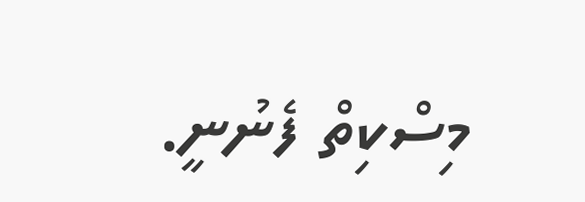މިސްކިތް ފެނުނީ.